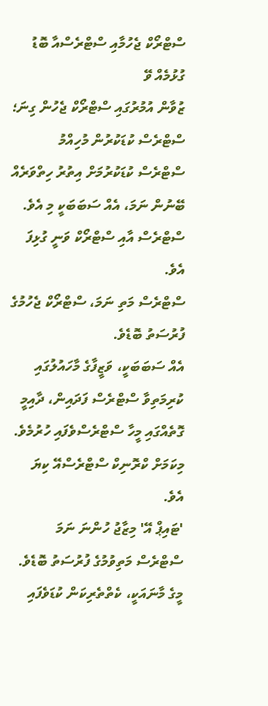ސްޓްރޯކް ޖެހުމާއި ސްޓްރެސްއާ ބޮޑު ގުޅުމެއް ވޭ
ޒުވާން އުމުރުގައި ސްޓްރޯކް ޖެހުން ގިނަ؛ ސްޓްރެސް ކުޑަކުރުން މުހިއްމު
ސްޓްރެސް ކުޑަކުރުމަށް އިތުރު ހިތްވަރެއް ބޭނުން ނަމަ، އެއް ސަބަބަކީ މި އެވެ. ސްޓްރެސް އާއި ސްޓްރޯކް ވަނީ ގުޅިފަ އެވެ.
ސްޓްރެސް މަތި ނަމަ، ސްޓްރޯކް ޖެހުމުގެ ފުރުސަތު ބޮޑެވެ.
އެއް ސަބަބަކީ، ވަޒީފާގެ މާހައުލުގައި ކުރިމަތިވާ ސްޓްރެސް ފަދައިން، ދާއިމީ ގޮތެއްގައި މީހާ ސްޓްރެސްވެފައި ހުރުމެވެ. މިކަމަށް ކްރޮނިކް ސްޓްރެސްއޭ ކިޔަ އެވެ.
'ޓައިޕް އޭ' މިޒާޖު ހުންނަ ނަމަ ސްޓްރެސް މަތިވުމުގެ ފުރުސަތު ބޮޑެވެ. މީގެ މާނައަކީ، ކެތްތެރިކަން ކުޑަވެފައި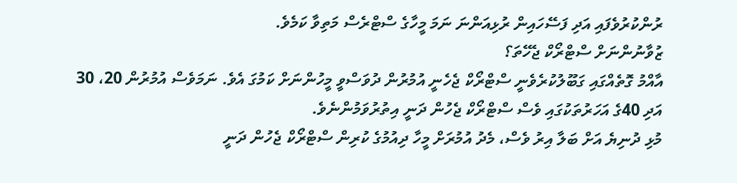ރުންކުރުވެފައި އަދި ފަސޭހައިން ރުޅިއަންނަ ނަމަ މީހާގެ ސްޓްރެސް މަތިވާ ކަމެވެ.
ޒުވާނުންނަށް ސްޓްރޯކް ޖެހޭތަ؟
އާއްމު ގޮތެއްގައި ގަބޫލުކުރެވެނީ ސްޓްރޯކް ޖެހެނީ އުމުރުން ދުވަސްވީ މީހުންނަށް ކަމުގަ އެވެ. ނަމަވެސް އުމުރުން 20، 30 އަދި 40ގެ އަހަރުތަކުގައި ވެސް ސްޓްރޯކް ޖެހުން ދަނީ އިތުރުވަމުންނެވެ.
މުޅި ދުނިޔެ އަށް ބަލާ އިރު ވެސް، މެދު އުމުރަށް މީހާ ދިއުމުގެ ކުރިން ސްޓްރޯކް ޖެހުން ދަނީ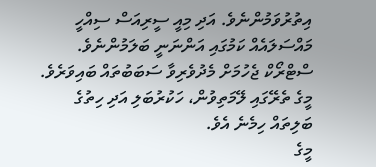އިތުރުވަމުންނެވެ. އަދި މިއީ ސީރިއަސް ސިއްހީ މައްސަލައެއް ކަމުގައި އަންނަނީ ބަލަމުންނެވެ.
ސްޓްރޯކް ޖެހުމަށް މެދުވެރިވާ ސަބަބުތައް ބައިވަރެވެ. މީގެ ތެރޭގައި ލޭމަތިވުން، ހަކުރުބަލި އަދި ހިތުގެ ބަލިތައް ހިމެނެ އެވެ.
މީގެ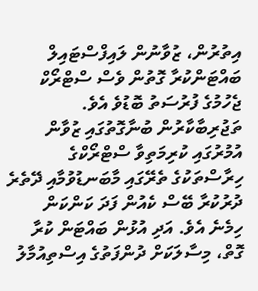އިތުރުން، ޒުވާނުން ލައިފްސްޓައިލް ބައްޓަންކުރާ ގޮތުން ވެސް ސްޓްރޯކް ޖެހުމުގެ ފުރުސަތު ބޮޑުވެ އެވެ.
ތަޖުރިބާކާރުން ބުނާގޮތުގައި ޒުވާން އުމުރުގައި ކުރިމަތިވާ ސްޓްރޯކްގެ ހިރާސްތަކުގެ ތެރޭގައި މާބަނޑުވުމާއި ދޭތެރެ ދުރުކުރާ ބޭސް ކެއުން ފަދަ ކަންކަން ހިމެނެ އެވެ. އަދި އުޅުން ބައްޓަން ކުރާ ގޮތް، މިސާލަކަށް ދުންފަތުގެ އިސްތިއުމާލު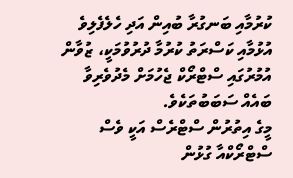ކުރުމާއި ބަނގުރާ ބުއިން އަދި ހެލެފެލިވެ އުޅުމާއި ކަސްރަތު ކުރުމާ ދުރުވުމަކީ، ޒުވާން އުމުރުގައި ސްޓްރޯކް ޖެހުމަށް މެދުވެރިވާ ބައެއް ސަބަބުތަކެވެ.
މީގެ އިތުރުން ސްޓްރެސް އަކީ ވެސް ސްޓްރޯކްއާ ގުޅުން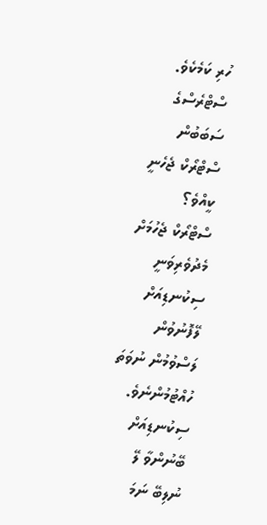ހުރި ކަމެކެވެ.
ސްޓްރެސްގެ ސަބަބުން ސްޓްރޯކް ޖެހެނީ ކީއްވެ؟
ސްޓްރޯކް ޖެހުމަށް މެދުވެރިވަނީ ސިކުނޑިއަށް ލޭފޮނުވުން ލަސްވުމުން ނުވަތަ ހުއްޓުމުންނެވެ. ސިކުނޑިއަށް ބޭނުންވާ ލޭ ނުލިބޭ ނަމަ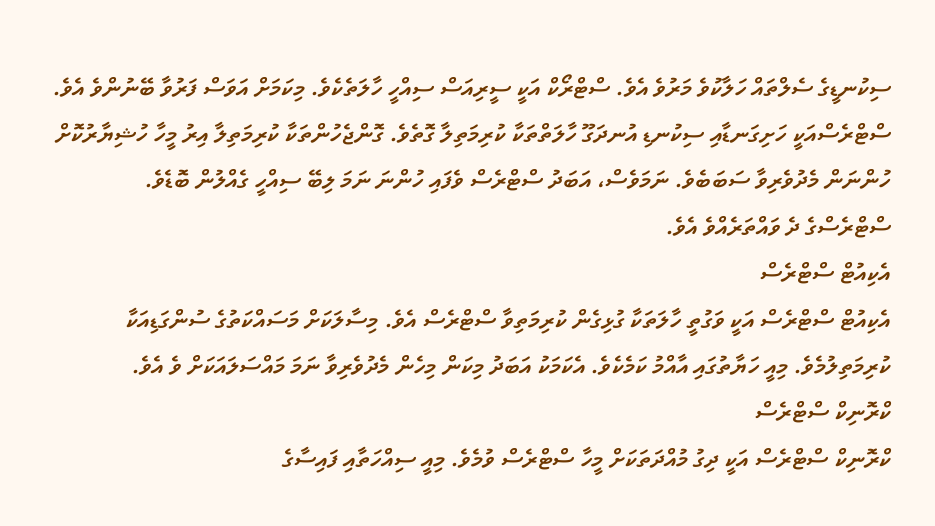ސިކުނޑީގެ ސެލްތައް ހަލާކުވެ މަރުވެ އެވެ. ސްޓްރޯކް އަކީ ސީރިއަސް ސިއްހީ ހާލަތެކެވެ. މިކަމަށް އަވަސް ފަރުވާ ބޭނުންވެ އެވެ.
ސްޓްރެސްއަކީ ހަށިގަނޑާއި ސިކުނޑި އުނދަގޫ ހާލަތްތަކާ ކުރިމަތިލާ ގޮތެވެ. ގޮންޖެހުންތަކާ ކުރިމަތިލާ އިރު މީހާ ހުޝިޔާރުކޮށް ހުންނަން މެދުވެރިވާ ސަބަބެވެ. ނަމަވެސް، އަބަދު ސްޓްރެސް ވެފައި ހުންނަ ނަމަ ލިބޭ ސިއްހީ ގެއްލުން ބޮޑެވެ.
ސްޓްރެސްގެ ދެ ވައްތަރެއްވެ އެވެ.
އެކިއުޓް ސްޓްރެސް
އެކިއުޓް ސްޓްރެސް އަކީ ވަގުތީ ހާލަތަކާ ގުޅިގެން ކުރިމަތިވާ ސްޓްރެސް އެވެ. މިސާލަކަށް މަސައްކަތުގެ ސުންގަޑިއަކާ ކުރިމަތިލުމެވެ. މިއީ ހަޔާތުގައި އާއްމު ކަމެކެވެ. އެކަމަކު އަބަދު މިކަން މިހެން މެދުވެރިވާ ނަމަ މައްސަލައަކަށް ވެ އެވެ.
ކްރޮނިކް ސްޓްރެސް
ކްރޮނިކް ސްޓްރެސް އަކީ ދިގު މުއްދަތަކަށް މީހާ ސްޓްރެސް ވުމެވެ. މިއީ ސިއްހަތާއި ފައިސާގެ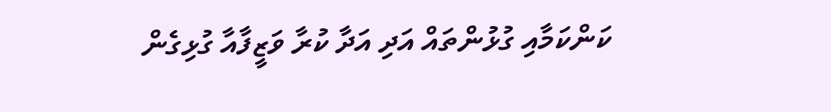ކަންކަމާއި ގުޅުންތައް އަދި އަދާ ކުރާ ވަޒީފާއާ ގުޅިގެން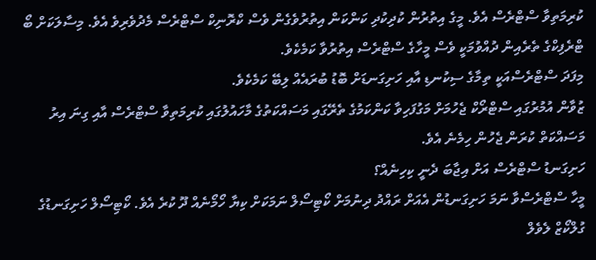ކުރިމަތިވާ ސްޓްރެސް އެވެ. މީގެ އިތުރުން ކުދިކުދި ކަންކަން އިތުރުވެގެން ވެސް ކްރޮނިކް ސްޓްރެސް މެދުވެރިވެ އެވެ. މިސާލަކަށް ބޯ ޓްރެފިކްގެ ތެރެއިން ދުއްވުމަކީ ވެސް މީހާގެ ސްޓްރެސް އިތުރުވާ ކަމެކެވެ.
މިފަދަ ސްޓްރެސްއަކީ ތިމާގެ ސިކުނޑި އާއި ހަށިގަނޑަށް ބޮޑު ބުރައެއް ލިބޭ ކަމެކެވެ.
ޒުވާން އުމުރުގައި ސްޓްރޯކް ޖެހުމަށް މަގުފަހިވާ ކަންކަމުގެ ތެރޭގައި މަސައްކަތުގެ މާހައުލުގައި ކުރިމަތިވާ ސްޓްރެސް އާއި ގިނަ އިރު މަސައްކަތް ކުރަން ޖެހުން ހިމެނެ އެވެ.
ހަށިގަނޑު ސްޓްރެސް އަށް އިޖާބަ ދެނީ ކިހިނެއް؟
މީހާ ސްޓްރެސްވާ ނަމަ ހަށިގަނޑުން އެއަށް ރައްދު ދިނުމަށް ކޯޓިސޯލް ނަމަކަށް ކިޔާ ހޯމޯނެއް ދޫ ކުރެ އެވެ. ކޯޓިސޯލް ހަށިގަނޑުގެ ގުލްކޯޒް ލެވެލް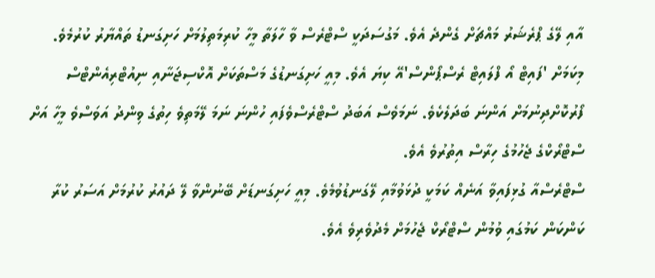އާއި ލޭގެ ޕްރެޝަރު މައްޗަށް ގެންދެ އެވެ. މަގުސަދަކީ ސްޓްރެސް ވާ ހާލަތާ މީހާ ކުރިމަތިލުމަށް ހަށިގަނޑު ތައްޔާރު ކުރުމެވެ. މިކަމަށް 'ފައިޓް އޯ ފްލައިޓް ރެސްޕޯންސް'އޭ ކިޔަ އެވެ. މިއީ ހަށިގަނޑުގެ މަސްތަކަށް އޮކްސިޖަނާއި ނިއުޓްރިއެންޓްސް ފޯރުކޮށްދިނުމަށް އަންނަ ބަދަލެކެވެ. ނަމަވެސް އަބަދު ސްޓްރެސްވެފައި ހުންނަ ނަމަ ލޭމަތިވެ ހިތުގެ ވިންދު އަވަސްވެ މީހާ އަށް ސްޓްރޯކްގެ ޖެހުމުގެ ހިރާސް އިތުރުވެ އެވެ.
ސްޓްރެސްއާ ގުޅިފައިވާ އަނެއް ކަމަކީ ދުޅަވުމާއި ލޭގަނޑުވުމެވެ. މިއީ ހަށިގަނޑަށް ބޭނުންވާ ލޭ ދައުރު ކުރުމަށް އަސަރު ކުރާ ކަންކަން ކަމުގައި ވުމުން ސްޓްރޯކް ޖެހުމަށް މެދުވެރިވެ އެވެ.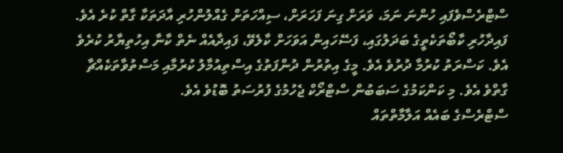ސްޓްރެސްވެފައި ހުންނަ ނަމަ، ވަރަށް ގިނަ ފަހަރަށް، ސިއްހަތަށް ގެއްލުންހުރި އާދަތަކާ ގާތް ކުރެ އެވެ. ފައިދާހުރި ކާބޯތަކެތީގެ ބަދަލުގައި، ފަސޭހައިން އަވަހަށް ކާލެވޭ، ފައިދާއެއް ނެތް ކާނާ އިހުތިޔާރު ކުރެވެ އެވެ. ކަސްރަތު ކުރުމާ ދުރުވެ އެވެ. މީގެ އިތުރުން ދުންފަތުގެ އިސްތިއުމާލު ކުރުމާއި މަސްތުވާތަކެއްޗާ ގާތްވެ އެވެ. މި ކަންކަމުގެ ސަބަބުން ސްޓްރޯކް ޖެހުމުގެ ފުރުސަތު ބޮޑުވެ އެވެ.
ސްޓްރެސްގެ ބައެއް އަލާމާތްތައް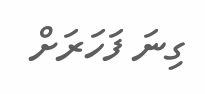ގިނަ ފަހަރަށް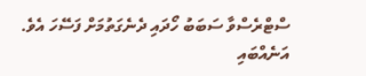ސްޓްރެސްވާ ސަބަބު ހޯދައި ދެނެގަތުމަށް ފަސޭހަ އެވެ. އަނެއްބައި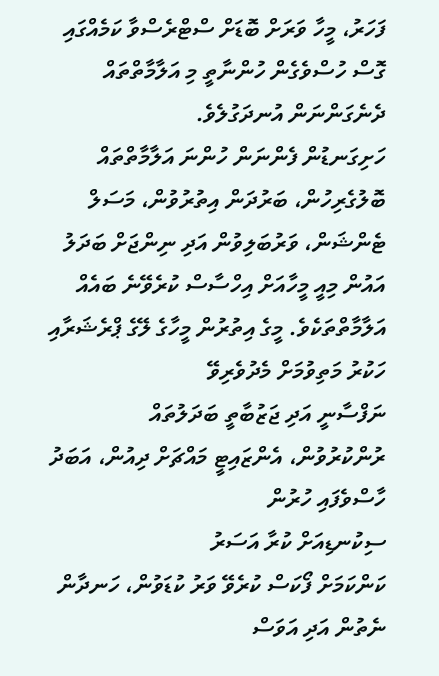ފަހަރު، މީހާ ވަރަށް ބޮޑަށް ސްޓްރެސްވާ ކަމެއްގައި ގޮސް ހުސްވެގެން ހުންނާތީ މި އަލާމާތްތައް ދެނެގަންނަން އުނދަގުލެވެ.
ހަށިގަނޑުން ފެންނަން ހުންނަ އަލާމާތްތައް
ބޮލުގެރިހުން، ބަރުދަން އިތުރުވުން، މަސަލް ޓެންޝަން، ވަރުބަލިވުން އަދި ނިންޖަށް ބަދަލު އައުން މިއީ މީހާއަށް އިހްސާސް ކުރެވޭނެ ބައެއް އަލާމާތްތަކެވެ. މީގެ އިތުރުން މީހާގެ ލޭގެ ޕްރެޝަރާއި ހަކުރު މަތިވުމަށް މެދުވެރިވޭ
ނަފްސާނީ އަދި ޖަޒުބާތީ ބަދަލުތައް
ރުންކުރުވުން، އެންޒައިޓީ މައްޗަށް ދިއުން، އަބަދު ހާސްވެފައި ހުރުން
ސިކުނޑިއަށް ކުރާ އަސަރު
ކަންކަމަށް ފޯކަސް ކުރެވޭ ވަރު ކުޑަވުން، ހަނދާން ނެތުން އަދި އަވަސް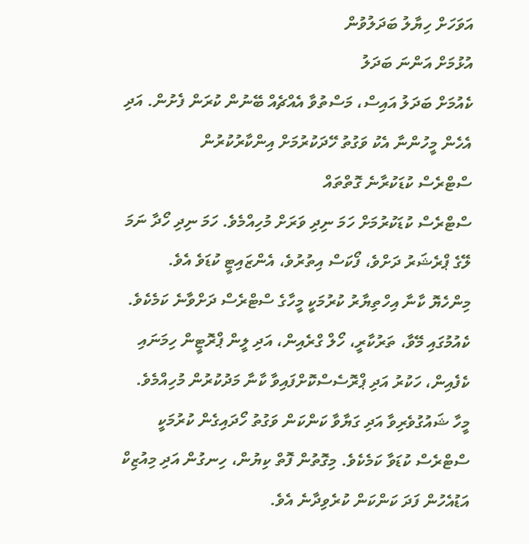އަވަހަށް ހިޔާލު ބަދަލުވުން
އުޅުމަށް އަންނަ ބަދަލު
ކެއުމަށް ބަދަލު އައިސް، މަސްތުވާ އެއްޗެއް ބޭނުން ކުރަން ފެށުން. އަދި އެހެން މީހުންނާ އެކު ވަގުތު ހޭދަކުރުމަށް އިންކާރުކުރުން
ސްޓްރެސް ކުޑަކުރާނެ ގޮތްތައް
ސްޓްރެސް ކުޑަކުރުމަށް ހަމަ ނިދި ވަރަށް މުހިއްމެވެ. ހަމަ ނިދި ހޯދާ ނަމަ ލޭގެ ޕްރެޝަރު ދަށްވެ، ފޯކަސް އިތުރުވެ، އެންޒައިޓީ ކުޑަވެ އެވެ.
މިންހެޔޮ ކާނާ އިހްތިޔާރު ކުރުމަކީ މީހާގެ ސްޓްރެސް ދަށްވާނެ ކަމެކެވެ. ކެއުމުގައި މޭވާ، ތަރުކާރީ، ހޯލް ގްރެއިން، އަދި ލީން ޕްރޮޓީން ހިމަނައި ކެފެއިން، ހަކުރު އަދި ޕްރޮސެސްކޮށްފައިވާ ކާނާ މަދުކުރުން މުހިއްމެވެ.
މީހާ ޝައުގުވެރިވާ އަދި ގަޔާވާ ކަންކަން ވަގުތު ހޯދައިގެން ކުރުމަކީ ސްޓްރެސް ކުޑަވާ ކަމެކެވެ. މިގޮތުން ފޮތް ކިޔުން، ހިނގުން އަދި މިއުޒިކް އަޑުއެހުން ފަދަ ކަންކަން ކުރެވިދާނެ އެވެ.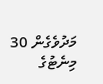މަދުވެގެން 30 މިނެޓުގެ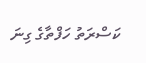ކަސްރަތު ހަފްތާގެ ގިނަ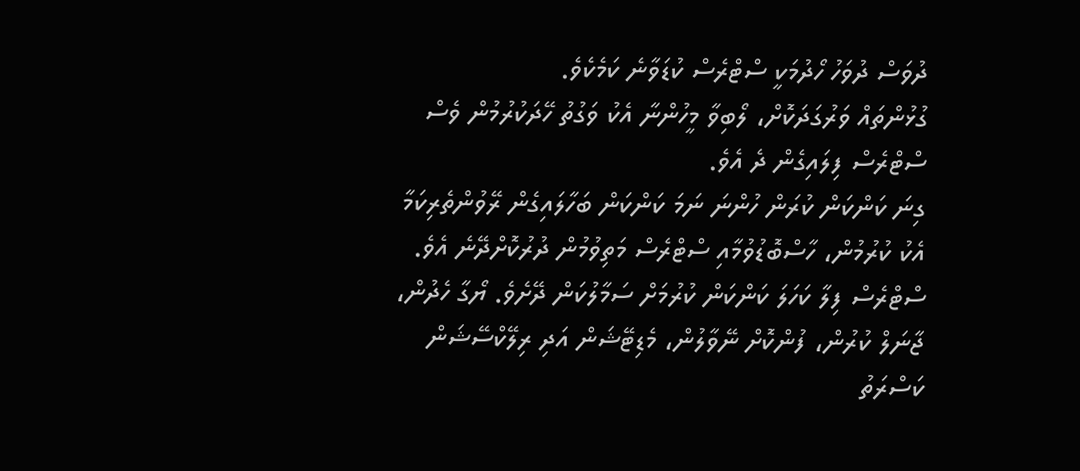ދުވަސް ދުވަހު ހޯދުމަކީ ސްޓްރެސް ކުޑަވާނެ ކަމެކެވެ.
ގުޅުންތައް ވަރުގަދަކޮށް، ލޯބިވާ މީހުންނާ އެކު ވަގުތު ހޭދަކުރުމުން ވެސް ސްޓްރެސް ފިލައިގެން ދެ އެވެ.
ގިނަ ކަންކަން ކުރަން ހުންނަ ނަމަ ކަންކަން ބަހާލައިގެން ރޭވުންތެރިކަމާ އެކު ކުރުމުން، ހާސްބޮޑުވުމާއި ސްޓްރެސް މަތިވުމުން ދުރުކޮށްދޭނެ އެވެ.
ސްޓްރެސް ފިލާ ކަހަލަ ކަންކަން ކުރުމަށް ސަމާލުކަން ދޭށެވެ. ޔޯގާ ހެދުން، ޖާނަލް ކުރުން، ފުންކޮށް ނޭވާލުން، މެޑިޓޭޝަން އަދި ރިލޭކްސޭޝަން ކަސްރަތު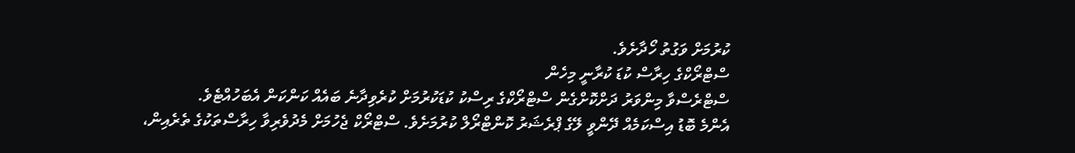ކުރުމަށް ވަގުތު ހޯދާށެވެ.
ސްޓްރޯކްގެ ހިރާސް ކުޑަ ކުރާނީ މިހެން
ސްޓްރެސްވާ މިންވަރު ދަށްކޮށްގެން ސްޓްރޯކްގެ ރިސްކު ކުޑަކުރުމަށް ކުރެވިދާނެ ބައެއް ކަންކަން އެބަހުއްޓެވެ.
އެންމެ ބޮޑު އިސްކަމެއް ދޭންވީ ލޭގެ ޕްރެޝަރު ކޮންޓްރޯލް ކުރުމަށެވެ. ސްޓްރޯކް ޖެހުމަށް މެދުވެރިވާ ހިރާސްތަކުގެ ތެރެއިން،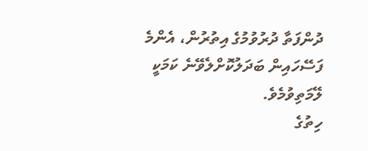ދުންފަތާ ދުރުވުމުގެ އިތުރުން، އެންމެ ފަސޭހައިން ބަދަލުކޮށްލެވޭނެ ކަމަކީ ލޭމަތިވުމެވެ.
ހިތުގެ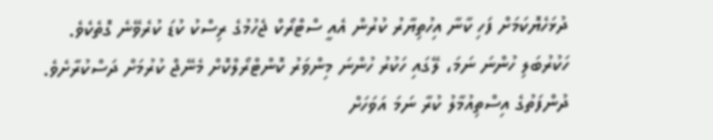ދުޅަހެޔޮކަމަށް ފަހި ކާނާ އިހުތިޔާރު ކުރުން އެއީ ސްޓްރޯކް ޖެހުމުގެ ރިސްކު ކުޑަ ކުރެވޭނެ ގޮތެކެވެ.
ހަކުރުބަލި ހުންނަ ނަމަ، ލޭގައި ހަކުރު ހުންނަ މިންވަރު ކޮންޓްރޯލްކޮށް މެނޭޖް ކުރުމަށް ދަސްކުރާށެވެ.
ދުންފަތުގެ އިސްތިއުމާލު ކުރާ ނަމަ އަވަހަށް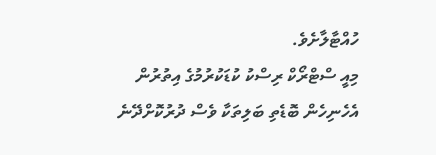ހުއްޓާލާށެވެ.
މިއީ ސްޓްރޯކް ރިސްކު ކުޑަކުރުމުގެ އިތުރުން އެހެނިހެން ބޮޑެތި ބަލިތަކާ ވެސް ދުރުކޮށްދޭނެ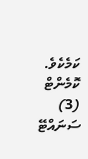ކަމެކެވެ.
ކޮމެންޓް (3)
ސަނައްޓޭ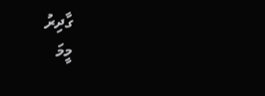ގާދިރު
މީމަ